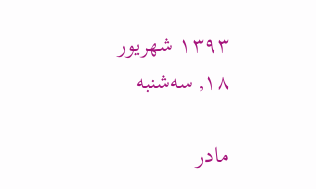۱۳۹۳ شهریور ۱۸, سه‌شنبه

مادر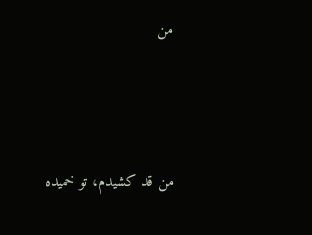من




من قد كشيدم، تو خمیده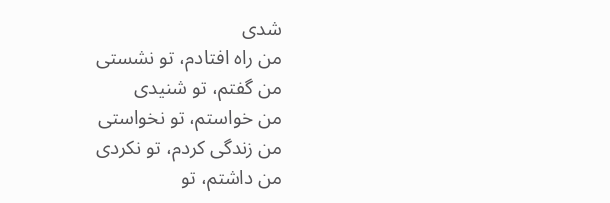شدی
من راه افتادم، تو نشستی
من گفتم، تو شنیدی
من خواستم، تو نخواستی
من زندگی کردم، تو نکردی
من داشتم، تو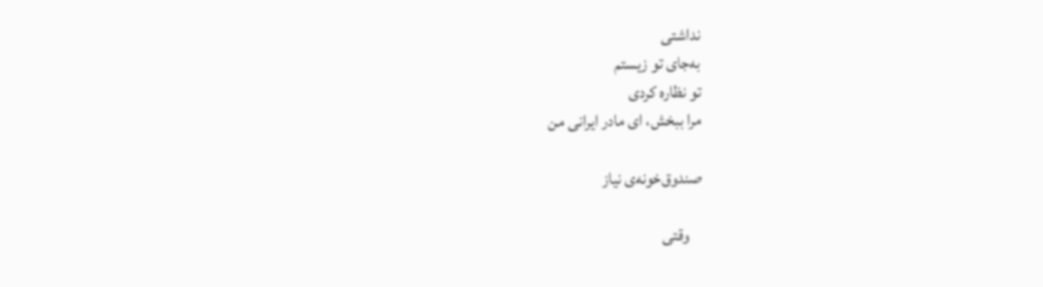نداشتی
به‌جای تو زیستم
تو نظاره کردی
مرا ببخش، ای مادر ایرانی من

صندوق‌خونه‌ی نیاز

    وقتی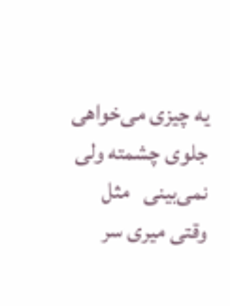یه چیزی می‌خواهی جلوی چشمته ولی نمی‌بینی   مثل وقتی میری سر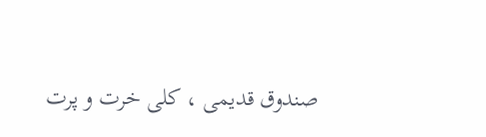صندوق قدیمی ، کلی خرت و پرت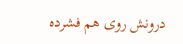درونش روی هم فشرده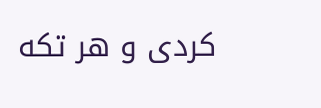کردی و هر تکه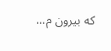که بیرون م...